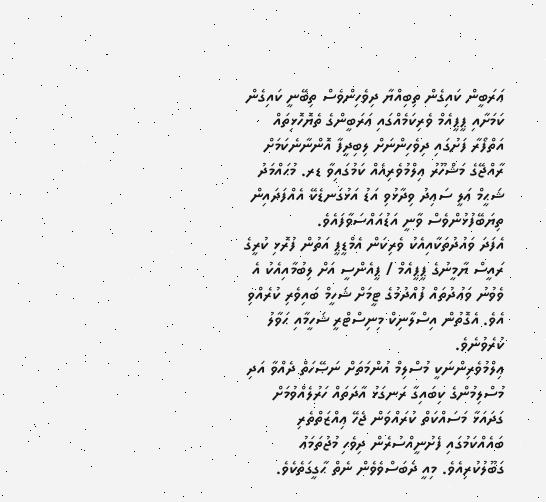ޢަރަބީން ކައިގެން ތިބިއްޔާ ދިވެހިންވެސް ތިބޭނީ ކައިގެން ކަމަށާއި ޕީޕީއެމް ވެރިކަމެއްގައި ޢަރަބީންގެ ތެޔޮހޮޅިތައް އަތްފޯރާ ފަށުގައި ދިވެހިންނަށް ލިބިދީފާ އޮންނާނެކަމަށް ރާއްޖޭގެ މަޝްހޫރު ޢިލްމުވެރިއެއް ކަމުގައިވާ ޑރ. މުޙައްމަދު ޝަޙީމް ޢަލީ ސަޢިދު ވިދާޅުވި އަޑު އަޅުގަނޑެކޭ އެއްފަދައިން ތިޔަބޭފުޅުންވެސް ވާނީ އަޑުއައްސަވާފައެވެ.
އެފަދަ ވައުދުތަކާއިއެކު ވެރިކަން އެމްޑީޕީ އަތުން ފުރޮޅި ކުރީގެ ރައީސް ޔާމީނުގެ ޕީޕީއެމް / ޕީއެންސީ އަށް ލިބުމާއިއެކު އެ ވެވުނު ވަޢުދުތައް ފުއްދުމުގެ ޓީމަށް ޝަހީމް ބައިވެރި ކުރެއްވި އެވެ. އެގޮތުން އިސްލާނިކް މިނިސްޓްރީ ޝަހީމާއި ޙަވާލު ކުރެވުނެވެ.
ޢިލްމުވެރިންނަކީ މުސްލިމް އުންމަތަށް ނަޞޭހަތް ދެއްވާ އަދި މުސްލިމުންގެ ކިބައިގާ ރަނގަޅު އާދަތައް ހަރުލެއްވުމަށް ގަދައަޅާ މަސައްކަތް ކުރައްވަން ޖެހޭ ޢިއްޒަތްތެރި ބައެއްކަމުގައި ފެށުނީއްސުރެން ދިވެހި މުޖުތަމަޢު ގަބޫލުކުރިއެވެ. މިއީ ދެބަސްވެވެން ނެތް ޙާގީގަތެކެވެ.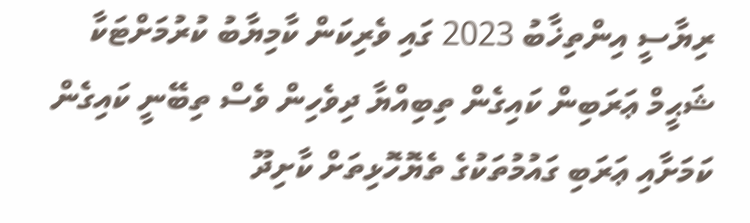ރިޔާސީ އިންތިޚާބު 2023 ގައި ވެރިކަން ކާމިޔާބު ކުރުމަށްޓަކާ ޝަޙީމް ޢަރަބިން ކައިގެން ތިބިއްޔާ ދިވެހިން ވެސް ތިބޭނީ ކައިގެން ކަމަށާއި ޢަރަބި ގައުމުތަކުގެ ތެޔޮހޮޅިތަށް ކާށިދޫ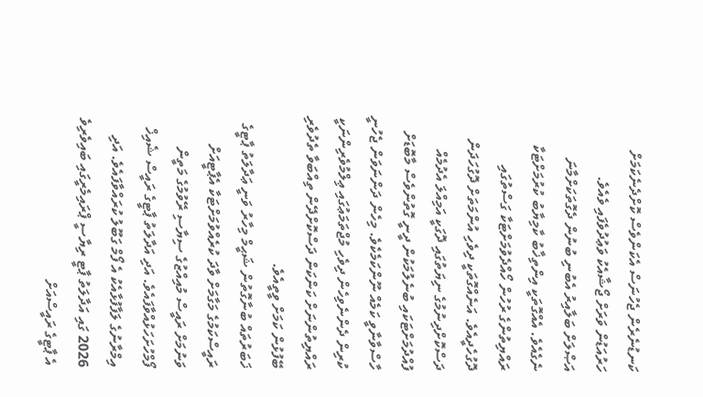ކަނޑުނެރެން ޖެހުނަސް އެކަންވެސް ކޮށްދެނެކަމަށް ހަރުއަޑުން ވަރަށް ޖޯޝާއެކު ވަޢުދުވެފައި ވެއެވެ.
އަޞްލަށް ބަލާއިރު އެބުނި ބުނުން ދެގޮތަކަށްމާނަ ނެގެއެވެ. އެއްގޮތަކީ އިންތިޚާބު ކާމިޔާބު ކުރުމަށްޓަކާ ރައްޔިތުންގެ ރުހުން ހޯއްދެވުމަށްޓަކާ ގަސްތުގައި ދޮގުހެދީއެވެ. އަނެއްގޮތަކީ ދިވެހި އުންމަތަށް ދޮގުހަދަން ދަސްކޮށްދިނުމުގެ ނިޔަތުގައި ދޮގަކީ އަމިއްލަ އެދުމެއް ފުއްދުމަށްޓަކައި ބުނެލުމަކުން ދީނީ ގޮތުންވެސް މާބޮޑަށް ހާސްވާނާވީ ކަމެއް ނޫންކަމެކެވެ. މިހެން ދަންނަވަން ޖެހުނީ ކުރިން ދެންނެވިހެން ދިވެހި މުޖްތަމަޢުގައި ޢިލްމުވެރިންނަކީ ރައްޔިތުންނަށް ކަންކަން ދަސްކޮށްދޭން ތިއްބަވާ ތެދުވެރި ބޭފުޅުން ކަމަށް ވީތީއެވެ.
ޚަބަރުތައް ބުނާގޮތުން ޝަޙީމް މިހާރު ވަނީ ޢަދާލަތު ޕާޓީގެ ރައީސްކަމުގެ މަގާމަށް ވާދަ ކުރެއްވުމަށްޓަކާ އެޕާޓީއަށް ވަނުމަށް ރައީސް މުއިއްޒުގެ ސިޔާސި ރޭވުމުގެ މަތީން ފޯމްހުށަހަޅުއްވާފައެވެ. އަދި އަދާލަތު ޕާޓީގެ ރައީސް ޝެއިޚް އިމްރާނުގެ ލަފާފުޅާއެކު އެ ފޯމް ގަބޫލު ކުރައްވާފައެވެ. އަދި 2026 ގައި އަދާލަތު ޕާޓީ ރިޔާސީ ޕްރައިމެރީގައި ބައިވެރިވެ އެ ޕާޓީގެ ރައީސްއަށް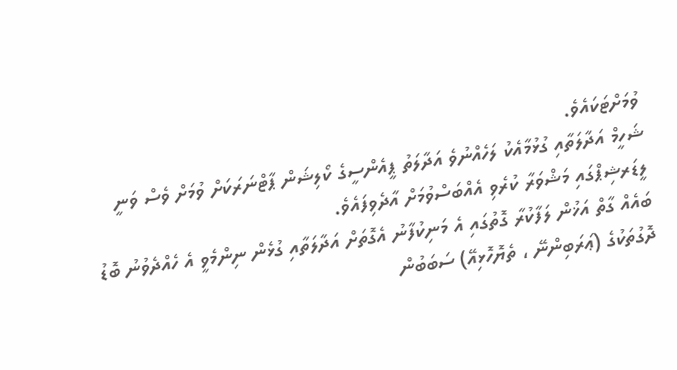ވުމަށްޓަކައެވެ.
ޝަހީމް އަދާލަތާއި ގުޅުމާއެކު ލަހެއްނުވެ އަދާލަތު ޕީއެންސީގެ ކޯލިޝަން ޕާޓްނަރަކަށް ވުމަށް ވެސް ވަނީ ލީޑަރޝިޕްގައި މަޝްވަރާ ކުރެވި އެއްބަސްވުމަށް އާދެވިފައެވެ.
ބައެއް ގާތް އަޚުން ލަފާކުރާ ގޮތުގައި އެ މަނިކުފާނު އެގޮތަށް އަދާލަތާއި ގުޅެން ނިންމެވީ އެ ހެއްދެވުނު ބޮޑު ދޮގުތަކުގެ (ޢަރަބިންނޭ ، ތެޔޮހޮޅިއޭ) ސަބަބުން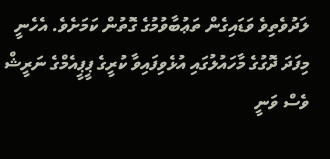ލަދުވެތިވެ ވަޑައިގެން ތަޢުބާވުމުގެ ގޮތުން ކަމަށެވެ. އެހެނީ މިފަދަ ދޮގުގެ މާހައުލުގައި އުޅެވިފައިވާ ކުރީގެ ޕީޕީއެމްގެ ނަރީޝް ވެސް ވަނީ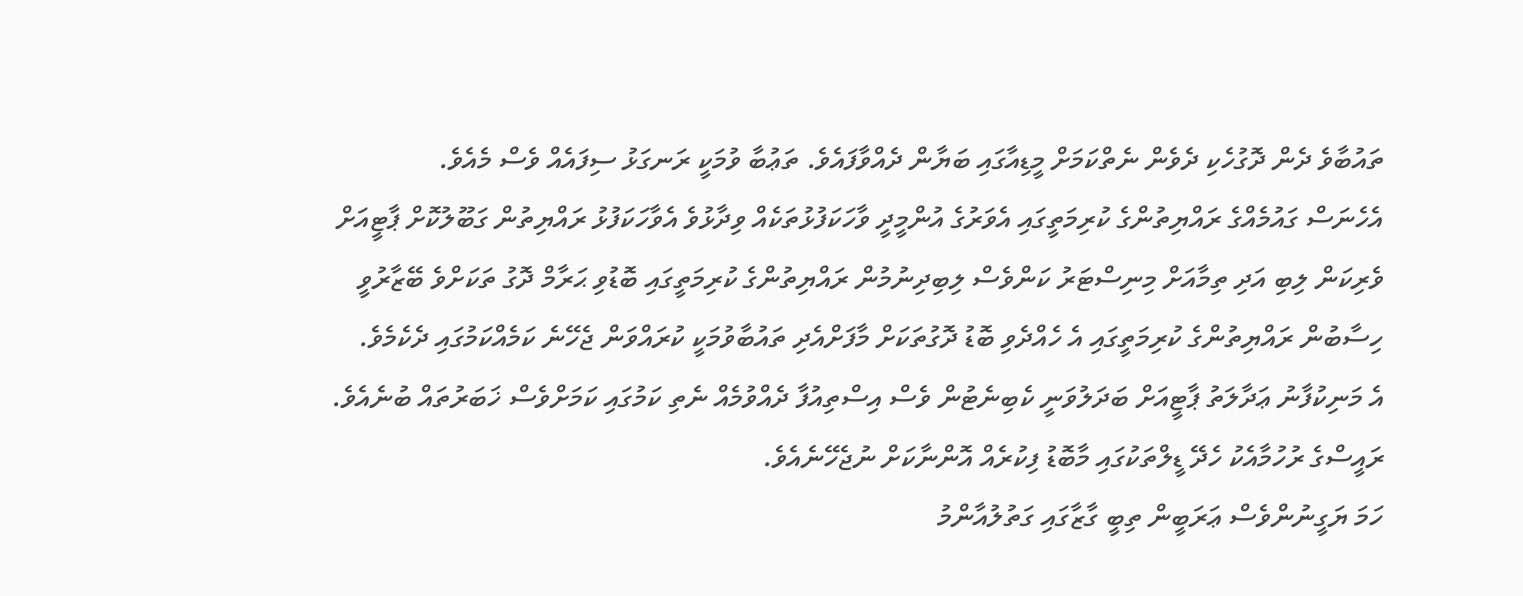ތައުބާވެ ދެން ދޮގުހެކި ދެވެން ނެތްކަމަށް މީޑިއާގައި ބަޔާން ދެއްވާފައެވެ. ތަޢުބާ ވުމަކީ ރަނގަޅު ސިފައެއް ވެސް މެއެވެ.
އެހެނަސް ގައުމެއްގެ ރައްޔިތުންގެ ކުރިމަތީގައި އެވަރުގެ އުންމީދީ ވާހަކަފުޅުތަކެއް ވިދާޅުވެ އެވާހަކަފުޅު ރައްޔިތުން ގަބޫލުކޮށް ޕާޓީއަށް ވެރިކަން ލިބި އަދި ތިމާއަށް މިނިސްޓަރު ކަންވެސް ލިބިދިނުމުން ރައްޔިތުންގެ ކުރިމަތީގައި ބޮޑުވި ޙަރާމް ދޮގު ތަކަށްވެ ބޭޒާރުވީ ހިސާބުން ރައްޔިތުންގެ ކުރިމަތީގައި އެ ހެއްދެވި ބޮޑު ދޮގުތަކަށް މާފަށްއެދި ތައުބާވުމަކީ ކުރައްވަން ޖެހޭނެ ކަމެއްކަމުގައި ދެކެމެވެ.
އެ މަނިކުފާނު ޢަދާލަތު ޕާޓީއަށް ބަދަލުވަނީ ކެބިނެޓުން ވެސް އިސްތިއުފާ ދެއްވުމެއް ނެތި ކަމުގައި ކަމަށްވެސް ޚަބަރުތައް ބުނެއެވެ. ރައީސްގެ ރުހުމާއެކު ހެދޭ ޑީލްތަކުގައި މާބޮޑު ފިކުރެއް އޮންނާކަށް ނުޖެހޭނެއެވެ.
ހަމަ ޔަގީނުންވެސް ޢަރަބީން ތިބީ ގާޒާގައި ގަތުލުއާންމު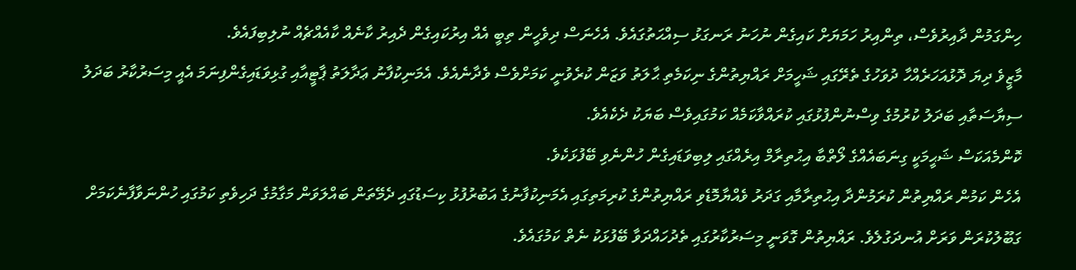ހިންގަމުން ދާއިރުވެސް، ތިންއިރު ހަމަޔަށް ކައިގެން ނުހަނު ރަނގަޅު ސިއްޙަތުގައެވެ. އެހެނަސް ދިވެހީން ތިބީ އެއް އިރުކައިގެން ދެއިރު ކާނެއް ކާއެއްޗެއް ނުލިބިފައެވެ.
މާޒީވެ ދިޔަ ދޮޅުއަހަރެއްހާ ދުވަހުގެ ތެރޭގައި ޝަހީމަށް ރައްޔިތުންގެ ނިކަމެތި ޙާލަތު ވަޒަން ކުރެވުނީ ކަމަށްވެސް ވެދާނެއެވެ. އެމަނިކުފާނު ޢަދާލަތު ޕާޓީއާއި ގުޅިވަޑައިގެންފިނަމަ އެއީ މިސަރުކާރު ބަދަލު ސިޔާސަތާއި ބަދަލު ކުރުމުގެ ވިސްނުންފުޅުގައި ކުރައްވާކަމެއް ކަމުގައިވެސް ބަޔަކު ދެކެއެވެ.
ކޮންމެއަކަސް ޝަޙީމަކީ ގިނަބައެއްގެ ލޯތްބާ އިޙުތިރާމް އިރެއްގައި ލިބިވަޑައިގެން ހުންނެވި ބޭފުޅަކެވެ.
އެހެން ކަމުން ރައްޔިތުން ކުރަމުންދާ އިޙުތިރާމާއި ގަދަރު ވެއްޔާމޮޑެވި ރައްޔިތުންގެ ކުރިމަތިގައި އެމަނިކުފާނުގެ އަބުރުފުޅު ކިސަޑުގައި ދެމޭތަން ބައްލަވަން މަގާމުގެ ދަހިވެތި ކަމުގައި ހުންނަވާފާނެކަމަށް ގަބޫލުކުރަން ވަރަށް އުނދަގުލެވެ. ރައްޔިތުން ގޮވަނީ މިސަރުކާރުގައި ތެދުހައްދަވާ ބޭފުޅަކު ނެތް ކަމުގައެވެ.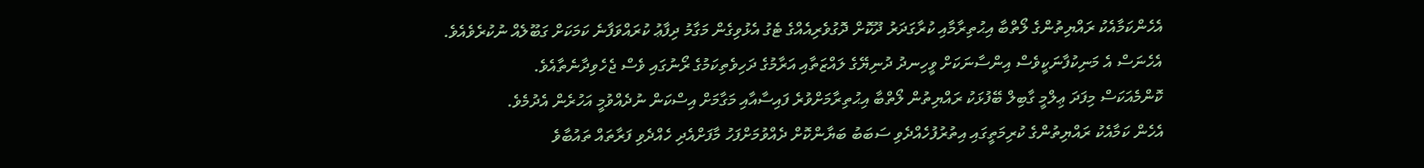އެހެންކަމާއެކު ރައްޔިތުންގެ ލޯތްބާ އިޙުތިރާމާއި ކުރާގަދަރު ދޫކޮށް ދޮގުވެރިއެއްގެ ޓެގު އެޅުވިގެން މަގާމު ދިފާޢު ކުރައްވަފާނެ ކަމަކަށް ގަބޫލެއް ނުކުރެވެއެވެ. އެހެނަސް އެ މަނިކުފާނަކީވެސް އިންސާނަކަށް ވީހިނދު ދުނިޔޭގެ ލައްޒަތާއި އަރާމުގެ ދަހިވެތިކަމުގެ ރޯނުގައި ވެސް ޖެހެވިދާނެތާއެވެ.
ކޮންމެއަކަސް މިފަދަ ޢިލްމީ ގާބިލް ބޭފުޅަކު ރައްޔިތުން ލޯތްބާ އިޙުތިރާމަށްވުރެ ފައިސާއާއި މަގާމަށް އިސްކަން ނުދެއްވުމީ އަހުރެން އެދުމެވެ.
އެހެން ކަމާއެކު ރައްޔިތުންގެ ކުރިމަތީގައި އިތުރުފުހެއްދެވި ސަބަބު ބަޔާންކޮށް ދެއްވުމަށްފަހު މާފަށްއެދި ހެއްދެވި ފަރާތައް ތައުބާވެ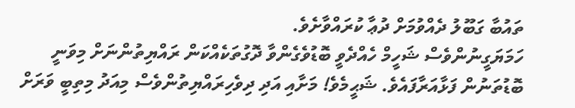ތައުބާ ގަބޫލު ދެއްވުމަށް ދުޢާ ކުރައްވާށެވެ.
ހަމަޔަގީނުންވެސް ޝަހީމް ހެއްދެވީ ބޮޑުވެގެންވާ ދޮގުތަކެއްކަން ރައްޔިތުންނަށް މިވަނީ ބޮޑުތަނުން ފަޅާއަރާފައެވެ. ޝަޙީމެވެ! މަށާއި އަދި ދިވެހިރައްޔިތުންވެސް މިއަދު މިތިބީ ވަރަށް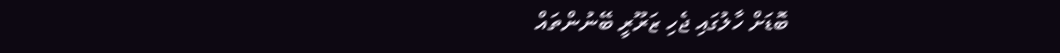ބޮޑަށް ހާލުގައި ޖެހި ޒަރޫރީ ބޭނުންތައް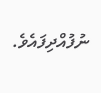ނުފުއްދިފައެވެ.